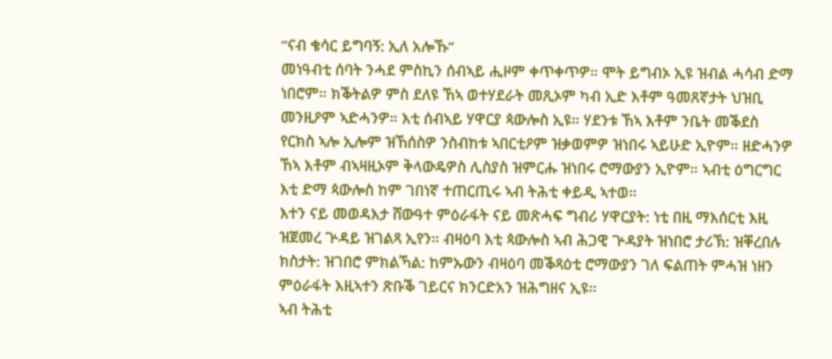“ናብ ቄሳር ይግባኝ: ኢለ አሎኹ”
መነዓብቲ ሰባት ንሓደ ምስኪን ሰብኣይ ሒዞም ቀጥቀጥዎ። ሞት ይግብኦ ኢዩ ዝብል ሓሳብ ድማ ነበሮም። ክቕትልዎ ምስ ደለዩ ኸኣ ወተሃደራት መጺኦም ካብ ኢድ እቶም ዓመጸኛታት ህዝቢ መንዚዖም ኣድሓንዎ። እቲ ሰብኣይ ሃዋርያ ጳውሎስ ኢዩ። ሃደንቱ ኸኣ እቶም ንቤት መቕደስ የርክስ ኣሎ ኢሎም ዝኸሰስዎ ንስብከቱ ኣበርቲዖም ዝቃወምዎ ዝነበሩ ኣይሁድ ኢዮም። ዘድሓንዎ ኸኣ እቶም ብኣዛዚኦም ቅላውዴዎስ ሊስያስ ዝምርሑ ዝነበሩ ሮማውያን ኢዮም። ኣብቲ ዕግርግር እቲ ድማ ጳውሎስ ከም ገበነኛ ተጠርጢሩ ኣብ ትሕቲ ቀይዲ ኣተወ።
እተን ናይ መወዳእታ ሸውዓተ ምዕራፋት ናይ መጽሓፍ ግብሪ ሃዋርያት: ነቲ በዚ ማእሰርቲ እዚ ዝጀመረ ጕዳይ ዝገልጻ ኢየን። ብዛዕባ እቲ ጳውሎስ ኣብ ሕጋዊ ጕዳያት ዝነበሮ ታሪኽ: ዝቐረበሉ ክስታት: ዝገበሮ ምክልኻል: ከምኡውን ብዛዕባ መቕጻዕቲ ሮማውያን ገለ ፍልጠት ምሓዝ ነዘን ምዕራፋት እዚኣተን ጽቡቕ ገይርና ክንርድአን ዝሕግዘና ኢዩ።
ኣብ ትሕቲ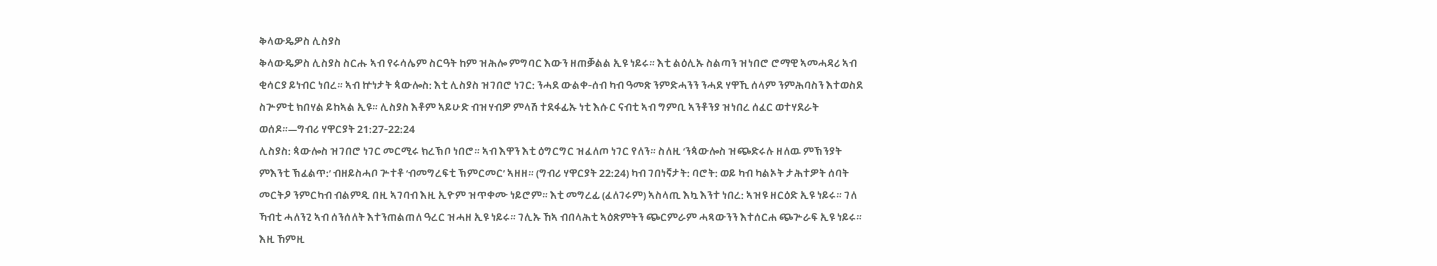ቅላውዴዎስ ሊስያስ
ቅላውዴዎስ ሊስያስ ስርሑ ኣብ የሩሳሌም ስርዓት ከም ዝሕሎ ምግባር እውን ዘጠቓልል ኢዩ ነይሩ። እቲ ልዕሊኡ ስልጣን ዝነበሮ ሮማዊ ኣመሓዳሪ ኣብ ቂሳርያ ይነብር ነበረ። ኣብ ኵነታት ጳውሎስ: እቲ ሊስያስ ዝገበሮ ነገር: ንሓደ ውልቀ-ሰብ ካብ ዓመጽ ንምድሓንን ንሓደ ሃዋኺ ሰላም ንምሕባስን እተወስደ ስጕምቲ ክበሃል ይከኣል ኢዩ። ሊስያስ እቶም ኣይሁድ ብዝሃብዎ ምላሽ ተደፋፊኡ ነቲ እሱር ናብቲ ኣብ ግምቢ ኣንቶንያ ዝነበረ ሰፈር ወተሃደራት ወሰዶ።—ግብሪ ሃዋርያት 21:27-22:24
ሊስያስ: ጳውሎስ ዝገበሮ ነገር መርሚሩ ክረኽቦ ነበሮ። ኣብ እዋን እቲ ዕግርግር ዝፈለጦ ነገር የለን። ስለዚ ‘ንጳውሎስ ዝጭድሩሉ ዘለዉ ምኽንያት ምእንቲ ኽፈልጥ:’ ብዘይስሓቦ ጕተቶ ‘ብመግረፍቲ ኽምርመር’ ኣዘዘ። (ግብሪ ሃዋርያት 22:24) ካብ ገበነኛታት: ባሮት: ወይ ካብ ካልኦት ታሕተዎት ሰባት መርትዖ ንምርካብ ብልምዲ በዚ ኣገባብ እዚ ኢዮም ዝጥቀሙ ነይሮም። እቲ መግረፊ (ፈለገሩም) ኣስላጢ እኳ እንተ ነበረ: ኣዝዩ ዘርዕድ ኢዩ ነይሩ። ገለ ኻብቲ ሓለንጊ ኣብ ሰንሰለት እተንጠልጠለ ዓረር ዝሓዘ ኢዩ ነይሩ። ገሊኡ ኸኣ ብበላሕቲ ኣዕጽምትን ጭርምራም ሓጻውንን እተሰርሐ ጭጕራፍ ኢዩ ነይሩ። እዚ ኸምዚ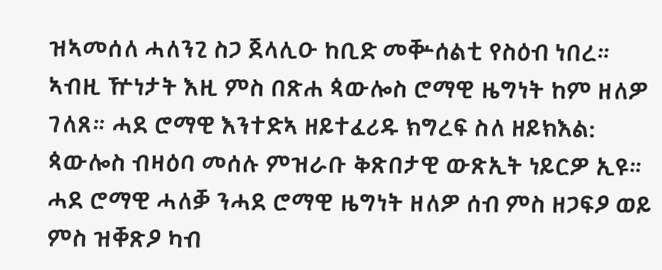ዝኣመሰለ ሓለንጊ ስጋ ጀላሊዑ ከቢድ መቝሰልቲ የስዕብ ነበረ።
ኣብዚ ዅነታት እዚ ምስ በጽሐ ጳውሎስ ሮማዊ ዜግነት ከም ዘለዎ ገለጸ። ሓደ ሮማዊ እንተድኣ ዘይተፈሪዱ ክግረፍ ስለ ዘይክእል: ጳውሎስ ብዛዕባ መሰሉ ምዝራቡ ቅጽበታዊ ውጽኢት ነይርዎ ኢዩ። ሓደ ሮማዊ ሓለቓ ንሓደ ሮማዊ ዜግነት ዘለዎ ሰብ ምስ ዘጋፍዖ ወይ ምስ ዝቐጽዖ ካብ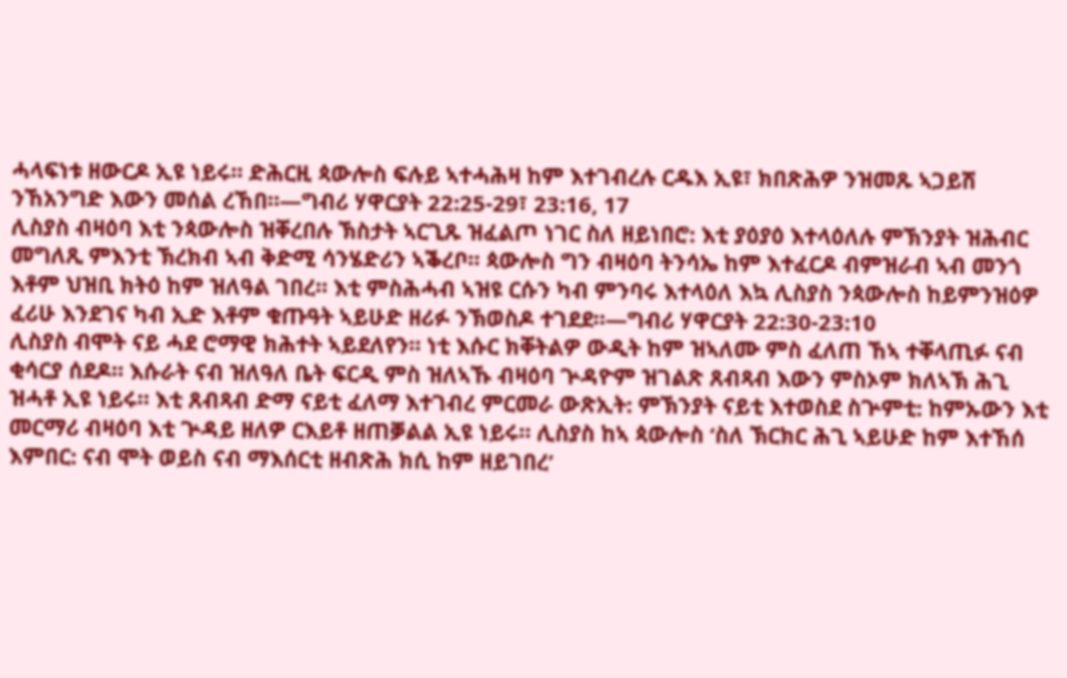ሓላፍነቱ ዘውርዶ ኢዩ ነይሩ። ድሕርዚ ጳውሎስ ፍሉይ ኣተሓሕዛ ከም እተገብረሉ ርዱእ ኢዩ፣ ክበጽሕዎ ንዝመጹ ኣጋይሽ ንኸአንግድ እውን መሰል ረኸበ።—ግብሪ ሃዋርያት 22:25-29፣ 23:16, 17
ሊስያስ ብዛዕባ እቲ ንጳውሎስ ዝቐረበሉ ኽስታት ኣርጊጹ ዝፈልጦ ነገር ስለ ዘይነበሮ: እቲ ያዕያዕ እተላዕለሉ ምኽንያት ዝሕብር መግለጺ ምእንቲ ኽረክብ ኣብ ቅድሚ ሳንሄድሪን ኣቕረቦ። ጳውሎስ ግን ብዛዕባ ትንሳኤ ከም እተፈርዶ ብምዝራብ ኣብ መንጎ እቶም ህዝቢ ክትዕ ከም ዝለዓል ገበረ። እቲ ምስሕሓብ ኣዝዩ ርሱን ካብ ምንባሩ እተላዕለ እኳ ሊስያስ ንጳውሎስ ከይምንዝዕዎ ፈሪሁ እንደገና ካብ ኢድ እቶም ቁጡዓት ኣይሁድ ዘሪፉ ንኽወስዶ ተገደደ።—ግብሪ ሃዋርያት 22:30-23:10
ሊስያስ ብሞት ናይ ሓደ ሮማዊ ክሕተት ኣይደለየን። ነቲ እሱር ክቐትልዎ ውዲት ከም ዝኣለሙ ምስ ፈለጠ ኸኣ ተቐላጢፉ ናብ ቂሳርያ ሰደዶ። እሱራት ናብ ዝለዓለ ቤት ፍርዲ ምስ ዝለኣኹ ብዛዕባ ጕዳዮም ዝገልጽ ጸብጻብ እውን ምስኦም ክለኣኽ ሕጊ ዝሓቶ ኢዩ ነይሩ። እቲ ጸብጻብ ድማ ናይቲ ፈለማ እተገብረ ምርመራ ውጽኢት: ምኽንያት ናይቲ እተወስደ ስጕምቲ: ከምኡውን እቲ መርማሪ ብዛዕባ እቲ ጕዳይ ዘለዎ ርእይቶ ዘጠቓልል ኢዩ ነይሩ። ሊስያስ ከኣ ጳውሎስ ‘ስለ ኽርክር ሕጊ ኣይሁድ ከም እተኸሰ እምበር: ናብ ሞት ወይስ ናብ ማእሰርቲ ዘብጽሕ ክሲ ከም ዘይገበረ’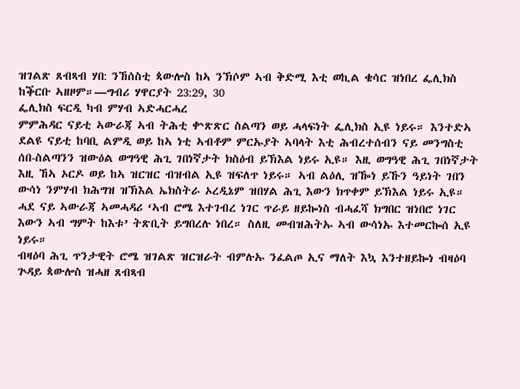ዝገልጽ ጸብጻብ ሃበ: ንኸሰስቲ ጳውሎስ ከኣ ንኽሶም ኣብ ቅድሚ እቲ ወኪል ቄሳር ዝነበረ ፌሊክስ ከቕርቡ ኣዘዞም።—ግብሪ ሃዋርያት 23:29, 30
ፌሊክስ ፍርዲ ካብ ምሃብ ኣድሓርሓረ
ምምሕዳር ናይቲ ኣውራጃ ኣብ ትሕቲ ቍጽጽር ስልጣን ወይ ሓላፍነት ፌሊክስ ኢዩ ነይሩ። እንተድኣ ደልዩ ናይቲ ከባቢ ልምዲ ወይ ከኣ ነቲ ኣብቶም ምርኡያት ኣባላት እቲ ሕብረተሰብን ናይ መንግስቲ ሰበ-ስልጣንን ዝውዕል ወግዓዊ ሕጊ ገበነኛታት ክስዕብ ይኽእል ነይሩ ኢዩ። እዚ ወግዓዊ ሕጊ ገበነኛታት እዚ ኸኣ ኦርዶ ወይ ከኣ ዝርዝር ብዝብል ኢዩ ዝፍለጥ ነይሩ። ኣብ ልዕሊ ዝዀነ ይኹን ዓይነት ገበን ውሳነ ንምሃብ ክሕግዝ ዝኽእል ኤክስትራ ኦረዲኔም ዝበሃል ሕጊ እውን ክጥቀም ይኽእል ነይሩ ኢዩ። ሓደ ናይ ኣውራጃ ኣመሓዳሪ ‘ኣብ ሮሜ እተገብረ ነገር ጥራይ ዘይኰነስ ብሓፈሻ ክግበር ዝነበሮ ነገር እውን ኣብ ግምት ከእቱ’ ትጽቢት ይግበረሉ ነበረ። ስለዚ መብዝሕትኡ ኣብ ውሳነኡ እተመርኰሰ ኢዩ ነይሩ።
ብዛዕባ ሕጊ ጥንታዊት ሮሜ ዝገልጽ ዝርዝራት ብምሉኡ ንፈልጦ ኢና ማለት እኳ እንተዘይኰነ ብዛዕባ ጕዳይ ጳውሎስ ዝሓዘ ጸብጻብ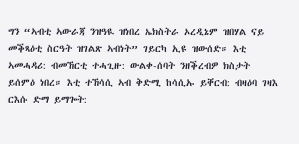ግን “ኣብቲ ኣውራጃ ንዝዓዪ ዝነበረ ኤክስትራ ኦረዲኔም ዝበሃል ናይ መቕጻዕቲ ስርዓት ዝገልጽ ኣብነት” ገይርካ ኢዩ ዝውሰድ። እቲ ኣመሓዳሪ: ብመኸርቲ ተሓጊዙ: ውልቀ-ሰባት ንዘቕረብዎ ክስታት ይሰምዕ ነበረ። እቲ ተኸሳሲ ኣብ ቅድሚ ከሳሲኡ ይቐርብ: ብዛዕባ ገዛእ ርእሱ ድማ ይማጐት: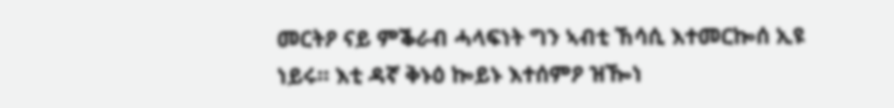መርትዖ ናይ ምቕራብ ሓላፍነት ግን ኣብቲ ኸሳሲ እተመርኰሰ ኢዩ ነይሩ። እቲ ዳኛ ቅኑዕ ኰይኑ እተሰምዖ ዝዀነ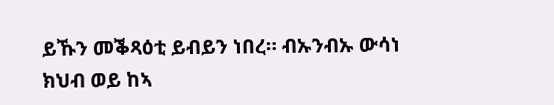ይኹን መቕጻዕቲ ይብይን ነበረ። ብኡንብኡ ውሳነ ክህብ ወይ ከኣ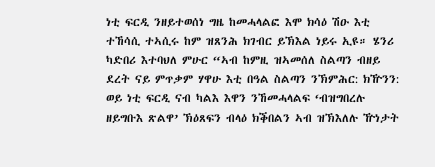ነቲ ፍርዲ ንዘይተወሰነ ግዜ ከመሓላልፎ እሞ ክሳዕ ሽዑ እቲ ተኸሳሲ ተኣሲሩ ከም ዝጸንሕ ክገብር ይኽእል ነይሩ ኢዩ። ሄንሪ ካድበሪ እተባህለ ምሁር “ኣብ ከምዚ ዝኣመሰለ ስልጣን ብዘይ ደረት ናይ ምጥቃም ሃዋሁ እቲ በዓል ስልጣን ንኽምሕር: ክዅንን: ወይ ነቲ ፍርዲ ናብ ካልእ እዋን ንኸመሓላልፍ ‘ብዝግበረሉ ዘይግቡእ ጽልዋ’ ኽዕጸፍን ብላዕ ክቕበልን ኣብ ዝኽእለሉ ዅነታት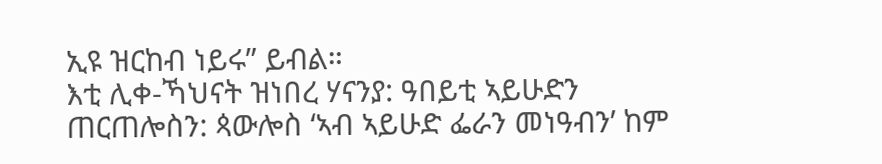ኢዩ ዝርከብ ነይሩ” ይብል።
እቲ ሊቀ-ኻህናት ዝነበረ ሃናንያ: ዓበይቲ ኣይሁድን ጠርጠሎስን: ጳውሎስ ‘ኣብ ኣይሁድ ፌራን መነዓብን’ ከም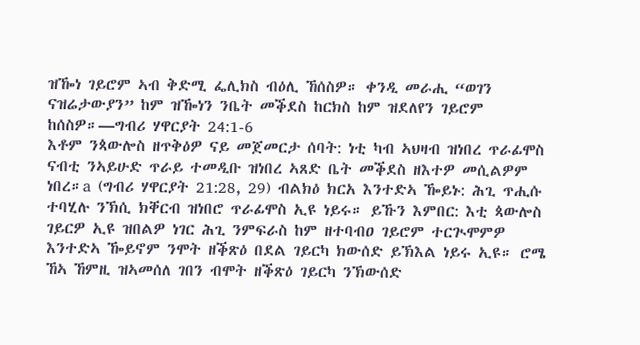ዝዀነ ገይሮም ኣብ ቅድሚ ፌሊክስ ብዕሊ ኸሰስዎ። ቀንዲ መራሒ “ወገን ናዝሬታውያን” ከም ዝዀነን ንቤት መቕደስ ከርክስ ከም ዝደለየን ገይሮም ከሰስዎ።—ግብሪ ሃዋርያት 24:1-6
እቶም ንጳውሎስ ዘጥቅዕዎ ናይ መጀመርታ ሰባት: ነቲ ካብ ኣህዛብ ዝነበረ ጥራፊሞስ ናብቲ ንኣይሁድ ጥራይ ተመዲቡ ዝነበረ ኣጸድ ቤት መቕደስ ዘእተዎ መሲልዎም ነበረ።a (ግብሪ ሃዋርያት 21:28, 29) ብልክዕ ክርአ እንተድኣ ዀይኑ: ሕጊ ጥሒሱ ተባሂሉ ንኽሲ ክቐርብ ዝነበሮ ጥራፊሞስ ኢዩ ነይሩ። ይኹን እምበር: እቲ ጳውሎስ ገይርዎ ኢዩ ዝበልዎ ነገር ሕጊ ንምፍራስ ከም ዘተባብዐ ገይሮም ተርጒሞምዎ እንተድኣ ዀይኖም ንሞት ዘቕጽዕ በደል ገይርካ ክውሰድ ይኽእል ነይሩ ኢዩ። ሮሜ ኸኣ ኸምዚ ዝኣመሰለ ገበን ብሞት ዘቕጽዕ ገይርካ ንኽውሰድ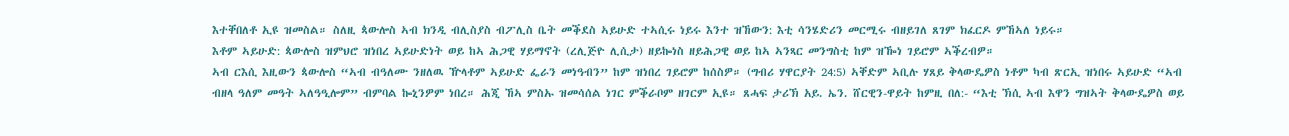እተቐበለቶ ኢዩ ዝመስል። ስለዚ ጳውሎስ ኣብ ክንዲ ብሊስያስ ብፖሊስ ቤት መቕደስ ኣይሁድ ተኣሲሩ ነይሩ እንተ ዝኸውን: እቲ ሳንሄድሪን መርሚሩ ብዘይገለ ጸገም ክፈርዶ ምኸኣለ ነይሩ።
እቶም ኣይሁድ: ጳውሎስ ዝምህሮ ዝነበረ ኣይሁድነት ወይ ከኣ ሕጋዊ ሃይማኖት (ረሊጅዮ ሊሲታ) ዘይኰነስ ዘይሕጋዊ ወይ ከኣ ኣንጻር መንግስቲ ከም ዝዀነ ገይሮም ኣቕረብዎ።
ኣብ ርእሲ እዚውን ጳውሎስ “ኣብ ብዓለሙ ንዘለዉ ዅላቶም ኣይሁድ ፌራን መነዓብን” ከም ዝነበረ ገይሮም ከሰስዎ። (ግብሪ ሃዋርያት 24:5) ኣቐድም ኣቢሉ ሃጸይ ቅላውዴዎስ ነቶም ካብ ጽርኢ ዝነበሩ ኣይሁድ “ኣብ ብዘላ ዓለም መዓት ኣለዓዒሎም” ብምባል ኰኒንዎም ነበረ። ሕጂ ኸኣ ምስኡ ዝመሳሰል ነገር ምቕራቦም ዘገርም ኢዩ። ጸሓፍ ታሪኽ አይ. ኤን. ሸርዊን-ዋይት ከምዚ በለ:- “እቲ ኽሲ ኣብ እዋን ግዝኣት ቅላውዴዎስ ወይ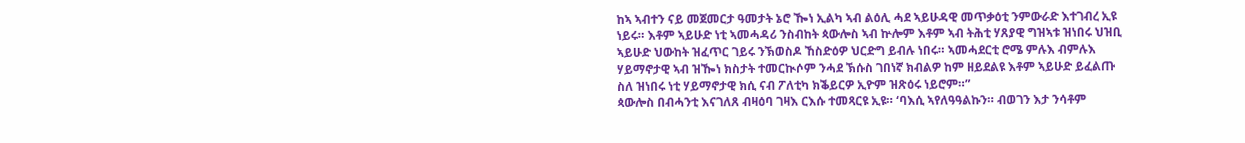ከኣ ኣብተን ናይ መጀመርታ ዓመታት ኔሮ ዀነ ኢልካ ኣብ ልዕሊ ሓደ ኣይሁዳዊ መጥቃዕቲ ንምውራድ እተገብረ ኢዩ ነይሩ። እቶም ኣይሁድ ነቲ ኣመሓዳሪ ንስብከት ጳውሎስ ኣብ ኵሎም እቶም ኣብ ትሕቲ ሃጸያዊ ግዝኣቱ ዝነበሩ ህዝቢ ኣይሁድ ህውከት ዝፈጥር ገይሩ ንኽወስዶ ኸስድዕዎ ህርድግ ይብሉ ነበሩ። ኣመሓደርቲ ሮሜ ምሉእ ብምሉእ ሃይማኖታዊ ኣብ ዝዀነ ክስታት ተመርኲሶም ንሓደ ኽሱስ ገበነኛ ክብልዎ ከም ዘይደልዩ እቶም ኣይሁድ ይፈልጡ ስለ ዝነበሩ ነቲ ሃይማኖታዊ ክሲ ናብ ፖለቲካ ክቕይርዎ ኢዮም ዝጽዕሩ ነይሮም።”
ጳውሎስ በብሓንቲ እናገለጸ ብዛዕባ ገዛእ ርእሱ ተመጻርዩ ኢዩ። ‘ባእሲ ኣየለዓዓልኩን። ብወገን እታ ንሳቶም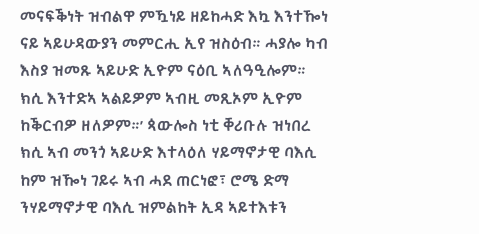መናፍቕነት ዝብልዋ ምዃነይ ዘይከሓድ እኳ እንተዀነ ናይ ኣይሁዳውያን መምርሒ ኢየ ዝስዕብ። ሓያሎ ካብ እስያ ዝመጹ ኣይሁድ ኢዮም ናዕቢ ኣለዓዒሎም። ክሲ እንተድኣ ኣልይዎም ኣብዚ መጺኦም ኢዮም ከቕርብዎ ዘለዎም።’ ጳውሎስ ነቲ ቐሪቡሉ ዝነበረ ክሲ ኣብ መንጎ ኣይሁድ እተላዕለ ሃይማኖታዊ ባእሲ ከም ዝዀነ ገይሩ ኣብ ሓደ ጠርነፎ፣ ሮሜ ድማ ንሃይማኖታዊ ባእሲ ዝምልከት ኢዳ ኣይተእቱን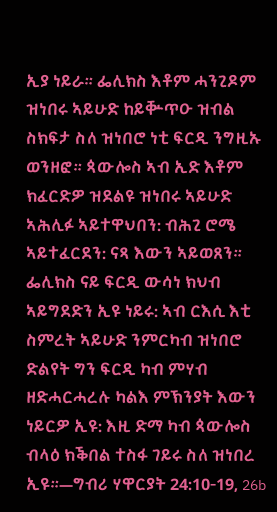ኢያ ነይራ። ፌሊክስ እቶም ሓንጊዶም ዝነበሩ ኣይሁድ ከይቝጥዑ ዝብል ስክፍታ ስለ ዝነበሮ ነቲ ፍርዲ ንግዚኡ ወንዘፎ። ጳውሎስ ኣብ ኢድ እቶም ክፈርድዎ ዝደልዩ ዝነበሩ ኣይሁድ ኣሕሊፉ ኣይተዋህበን: ብሕጊ ሮሜ ኣይተፈርደን: ናጻ እውን ኣይወጸን። ፌሊክስ ናይ ፍርዲ ውሳነ ክህብ ኣይግደድን ኢዩ ነይሩ: ኣብ ርእሲ እቲ ስምረት ኣይሁድ ንምርካብ ዝነበሮ ድልየት ግን ፍርዲ ካብ ምሃብ ዘድሓርሓረሉ ካልእ ምኽንያት እውን ነይርዎ ኢዩ: እዚ ድማ ካብ ጳውሎስ ብላዕ ክቕበል ተስፋ ገይሩ ስለ ዝነበረ ኢዩ።—ግብሪ ሃዋርያት 24:10-19, 26b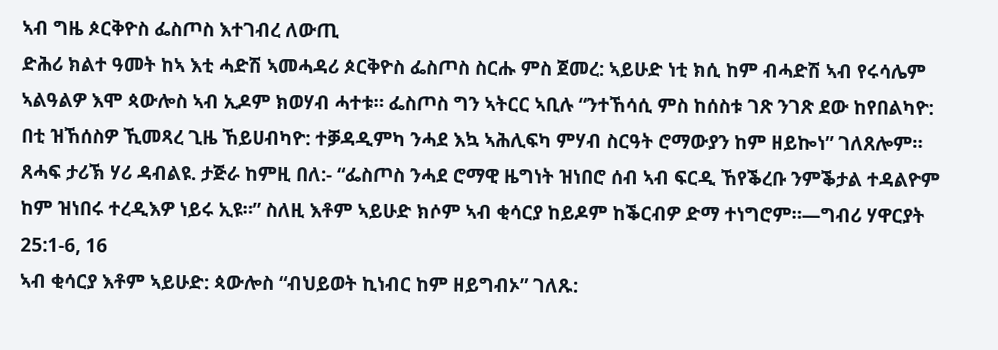ኣብ ግዜ ጶርቅዮስ ፌስጦስ እተገብረ ለውጢ
ድሕሪ ክልተ ዓመት ከኣ እቲ ሓድሽ ኣመሓዳሪ ጶርቅዮስ ፌስጦስ ስርሑ ምስ ጀመረ: ኣይሁድ ነቲ ክሲ ከም ብሓድሽ ኣብ የሩሳሌም ኣልዓልዎ እሞ ጳውሎስ ኣብ ኢዶም ክወሃብ ሓተቱ። ፌስጦስ ግን ኣትርር ኣቢሉ “ንተኸሳሲ ምስ ከሰስቱ ገጽ ንገጽ ደው ከየበልካዮ: በቲ ዝኸሰስዎ ኺመጻረ ጊዜ ኸይሀብካዮ: ተቓዳዲምካ ንሓደ እኳ ኣሕሊፍካ ምሃብ ስርዓት ሮማውያን ከም ዘይኰነ” ገለጸሎም። ጸሓፍ ታሪኽ ሃሪ ዳብልዩ. ታጅራ ከምዚ በለ:- “ፌስጦስ ንሓደ ሮማዊ ዜግነት ዝነበሮ ሰብ ኣብ ፍርዲ ኸየቕረቡ ንምቕታል ተዳልዮም ከም ዝነበሩ ተረዲእዎ ነይሩ ኢዩ።” ስለዚ እቶም ኣይሁድ ክሶም ኣብ ቂሳርያ ከይዶም ከቕርብዎ ድማ ተነግሮም።—ግብሪ ሃዋርያት 25:1-6, 16
ኣብ ቂሳርያ እቶም ኣይሁድ: ጳውሎስ “ብህይወት ኪነብር ከም ዘይግብኦ” ገለጹ: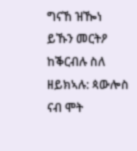ግናኸ ዝዀነ ይኹን መርትዖ ከቕርብሉ ስለ ዘይክኣሉ: ጳውሎስ ናብ ሞት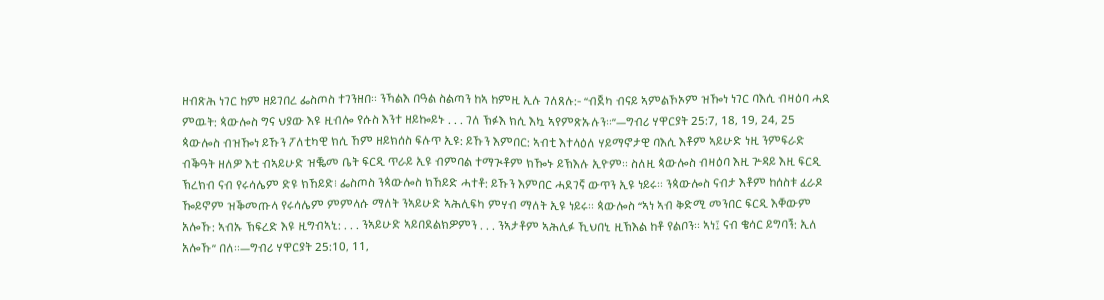ዘብጽሕ ነገር ከም ዘይገበረ ፌስጦስ ተገንዘበ። ንኻልእ በዓል ስልጣን ከኣ ከምዚ ኢሉ ገለጸሉ:- “ብጀካ ብናይ ኣምልኾኦም ዝዀነ ነገር ባእሲ ብዛዕባ ሓደ ምዉት: ጳውሎስ ግና ህያው እዩ ዚብሎ የሱስ እንተ ዘይኰይኑ . . . ገለ ኽፉእ ክሲ እኳ ኣየምጽኡሉን።”—ግብሪ ሃዋርያት 25:7, 18, 19, 24, 25
ጳውሎስ ብዝዀነ ይኹን ፖለቲካዊ ክሲ ኸም ዘይክሰስ ፍሉጥ ኢዩ: ይኹን እምበር: ኣብቲ እተላዕለ ሃይማኖታዊ ባእሲ እቶም ኣይሁድ ነዚ ንምፍራድ ብቕዓት ዘለዎ እቲ ብኣይሁድ ዝቘመ ቤት ፍርዲ ጥራይ ኢዩ ብምባል ተማጒቶም ክዀኑ ይኽእሉ ኢዮም። ስለዚ ጳውሎስ ብዛዕባ እዚ ጕዳይ እዚ ፍርዲ ኽረክብ ናብ የሩሳሌም ድዩ ክኸይድ፧ ፌስጦስ ንጳውሎስ ክኸይድ ሓተቶ: ይኹን እምበር ሓደገኛ ውጥን ኢዩ ነይሩ። ንጳውሎስ ናብታ እቶም ከሰስቱ ፈራዶ ዀይኖም ዝቕመጡላ የሩሳሌም ምምላሱ ማለት ንኣይሁድ ኣሕሊፍካ ምሃብ ማለት ኢዩ ነይሩ። ጳውሎስ “ኣነ ኣብ ቅድሚ መንበር ፍርዲ እቐውም አሎኹ: ኣብኡ ኽፍረድ እዩ ዚግብኣኒ: . . . ንኣይሁድ ኣይበደልክዎምን . . . ንኣታቶም ኣሕሊፉ ኺህበኒ ዚኽእል ከቶ የልቦን። ኣነ፤ ናብ ቄሳር ይግባኝ: ኢለ አሎኹ” በለ።—ግብሪ ሃዋርያት 25:10, 11,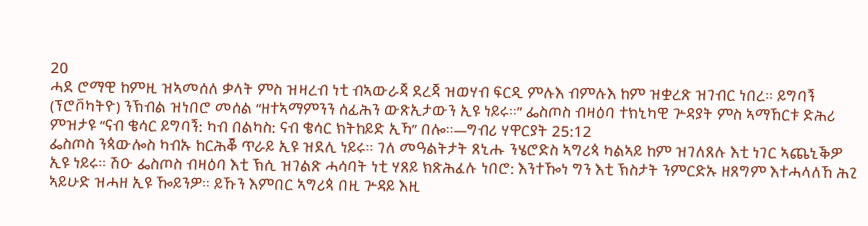20
ሓደ ሮማዊ ከምዚ ዝኣመሰለ ቃላት ምስ ዝዛረብ ነቲ ብኣውራጃ ደረጃ ዝወሃብ ፍርዲ ምሉእ ብምሉእ ከም ዝቋረጽ ዝገብር ነበረ። ይግባኝ (ፕሮቮካትዮ) ንኽብል ዝነበሮ መሰል “ዘተኣማምንን ሰፊሕን ውጽኢታውን ኢዩ ነይሩ።” ፌስጦስ ብዛዕባ ተክኒካዊ ጕዳያት ምስ ኣማኸርቱ ድሕሪ ምዝታዩ “ናብ ቄሳር ይግባኝ: ካብ በልካስ: ናብ ቄሳር ክትከይድ ኢኻ” በሎ።—ግብሪ ሃዋርያት 25:12
ፌስጦስ ንጳውሎስ ካብኡ ከርሕቖ ጥራይ ኢዩ ዝደሊ ነይሩ። ገለ መዓልትታት ጸኒሑ ንሄሮድስ ኣግሪጳ ካልኣይ ከም ዝገለጸሉ እቲ ነገር ኣጨኒቕዎ ኢዩ ነይሩ። ሽዑ ፌስጦስ ብዛዕባ እቲ ኽሲ ዝገልጽ ሓሳባት ነቲ ሃጸይ ክጽሕፈሉ ነበሮ: እንተዀነ ግን እቲ ኽስታት ንምርድኡ ዘጸግም እተሓላለኸ ሕጊ ኣይሁድ ዝሓዘ ኢዩ ዀይንዎ። ይኹን እምበር ኣግሪጳ በዚ ጕዳይ እዚ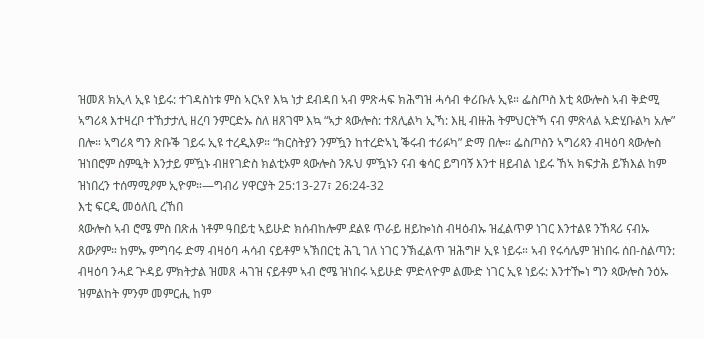ዝመጸ ክኢላ ኢዩ ነይሩ: ተገዳስነቱ ምስ ኣርኣየ እኳ ነታ ደብዳበ ኣብ ምጽሓፍ ክሕግዝ ሓሳብ ቀሪቡሉ ኢዩ። ፌስጦስ እቲ ጳውሎስ ኣብ ቅድሚ ኣግሪጳ እተዛረቦ ተኸታታሊ ዘረባ ንምርድኡ ስለ ዘጸገሞ እኳ “ኣታ ጳውሎስ: ተጸሊልካ ኢኻ: እዚ ብዙሕ ትምህርትኻ ናብ ምጽላል ኣድሂቡልካ አሎ” በሎ። ኣግሪጳ ግን ጽቡቕ ገይሩ ኢዩ ተረዲእዎ። “ክርስትያን ንምዃን ከተረድኣኒ ቕሩብ ተሪፉካ” ድማ በሎ። ፌስጦስን ኣግሪጳን ብዛዕባ ጳውሎስ ዝነበሮም ስምዒት እንታይ ምዃኑ ብዘየገድስ ክልቲኦም ጳውሎስ ንጹህ ምዃኑን ናብ ቄሳር ይግባኝ እንተ ዘይብል ነይሩ ኸኣ ክፍታሕ ይኽእል ከም ዝነበረን ተሰማሚዖም ኢዮም።—ግብሪ ሃዋርያት 25:13-27፣ 26:24-32
እቲ ፍርዲ መዕለቢ ረኸበ
ጳውሎስ ኣብ ሮሜ ምስ በጽሐ ነቶም ዓበይቲ ኣይሁድ ክሰብከሎም ደልዩ ጥራይ ዘይኰነስ ብዛዕብኡ ዝፈልጥዎ ነገር እንተልዩ ንኸጻሪ ናብኡ ጸውዖም። ከምኡ ምግባሩ ድማ ብዛዕባ ሓሳብ ናይቶም ኣኽበርቲ ሕጊ ገለ ነገር ንኽፈልጥ ዝሕግዞ ኢዩ ነይሩ። ኣብ የሩሳሌም ዝነበሩ ሰበ-ስልጣን: ብዛዕባ ንሓደ ጕዳይ ምክትታል ዝመጸ ሓገዝ ናይቶም ኣብ ሮሜ ዝነበሩ ኣይሁድ ምድላዮም ልሙድ ነገር ኢዩ ነይሩ: እንተዀነ ግን ጳውሎስ ንዕኡ ዝምልከት ምንም መምርሒ ከም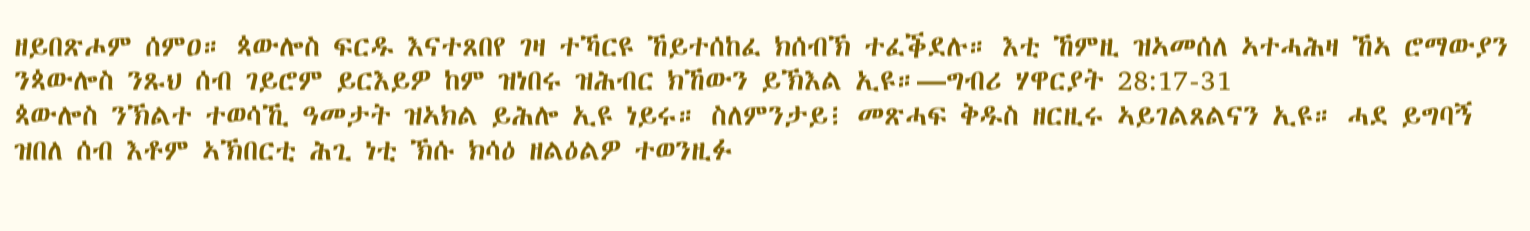ዘይበጽሖም ሰምዐ። ጳውሎስ ፍርዱ እናተጸበየ ገዛ ተኻርዩ ኸይተሰከፈ ክሰብኽ ተፈቕደሉ። እቲ ኸምዚ ዝኣመሰለ ኣተሓሕዛ ኸኣ ሮማውያን ንጳውሎስ ንጹህ ሰብ ገይሮም ይርእይዎ ከም ዝነበሩ ዝሕብር ክኸውን ይኽእል ኢዩ።—ግብሪ ሃዋርያት 28:17-31
ጳውሎስ ንኽልተ ተወሳኺ ዓመታት ዝኣክል ይሕሎ ኢዩ ነይሩ። ስለምንታይ፧ መጽሓፍ ቅዱስ ዘርዚሩ ኣይገልጸልናን ኢዩ። ሓደ ይግባኝ ዝበለ ሰብ እቶም ኣኽበርቲ ሕጊ ነቲ ኽሱ ክሳዕ ዘልዕልዎ ተወንዚፉ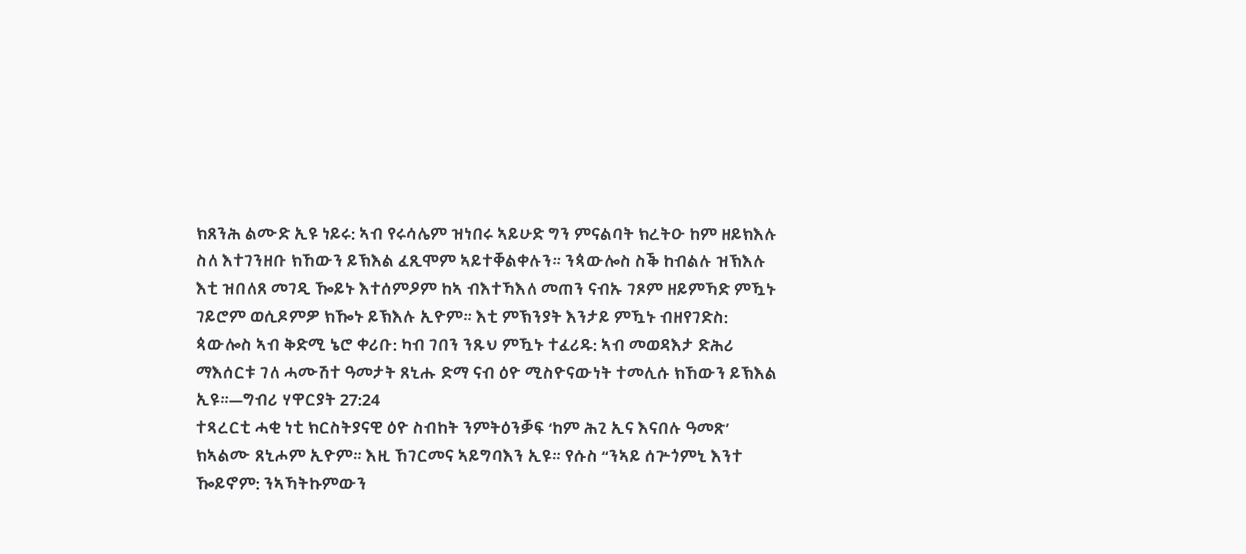ክጸንሕ ልሙድ ኢዩ ነይሩ: ኣብ የሩሳሌም ዝነበሩ ኣይሁድ ግን ምናልባት ክረትዑ ከም ዘይክእሉ ስለ እተገንዘቡ ክኸውን ይኽእል ፈጺሞም ኣይተቐልቀሉን። ንጳውሎስ ስቕ ከብልሉ ዝኽእሉ እቲ ዝበለጸ መገዲ ዀይኑ እተሰምዖም ከኣ ብእተኻእለ መጠን ናብኡ ገጾም ዘይምኻድ ምዃኑ ገይሮም ወሲዶምዎ ክዀኑ ይኽእሉ ኢዮም። እቲ ምኽንያት እንታይ ምዃኑ ብዘየገድስ: ጳውሎስ ኣብ ቅድሚ ኔሮ ቀሪቡ: ካብ ገበን ንጹህ ምዃኑ ተፈሪዱ: ኣብ መወዳእታ ድሕሪ ማእሰርቱ ገለ ሓሙሽተ ዓመታት ጸኒሑ ድማ ናብ ዕዮ ሚስዮናውነት ተመሊሱ ክኸውን ይኽእል ኢዩ።—ግብሪ ሃዋርያት 27:24
ተጻረርቲ ሓቂ ነቲ ክርስትያናዊ ዕዮ ስብከት ንምትዕንቓፍ ‘ከም ሕጊ ኢና እናበሉ ዓመጽ’ ክኣልሙ ጸኒሖም ኢዮም። እዚ ኸገርመና ኣይግባእን ኢዩ። የሱስ “ንኣይ ሰጕጎምኒ እንተ ዀይኖም: ንኣኻትኩምውን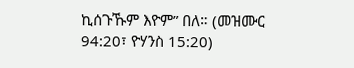ኪሰጉኹም እዮም” በለ። (መዝሙር 94:20፣ ዮሃንስ 15:20)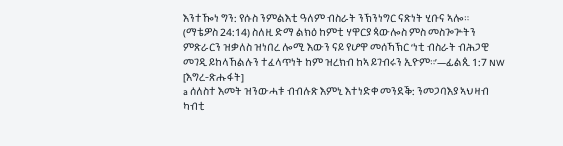እንተዀነ ግን: የሱስ ንምልእቲ ዓለም ብስራት ንኽንነግር ናጽነት ሂቡና ኣሎ። (ማቴዎስ 24:14) ስለዚ ድማ ልክዕ ከምቲ ሃዋርያ ጳውሎስ ምስ መስጐጕትን ምጽራርን ዝቃለስ ዝነበረ ሎሚ እውን ናይ የሆዋ መሰኻኽር ‘ነቲ ብስራት ብሕጋዊ መገዲ ይከላኸልሉን ተፈላጥነት ከም ዝረክብ ከኣ ይገብሩን ኢዮም።’—ፊልጲ 1:7 NW
[እግረ-ጽሑፋት]
a ሰለስተ እመት ዝንውሓቱ ብብሉጽ እምኒ እተነድቀ መንደቕ: ንመጋባእያ ኣህዛብ ካብቲ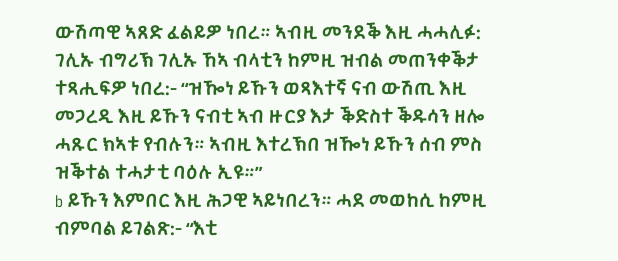ውሽጣዊ ኣጸድ ፈልይዎ ነበረ። ኣብዚ መንደቕ እዚ ሓሓሊፉ: ገሊኡ ብግሪኽ ገሊኡ ኸኣ ብላቲን ከምዚ ዝብል መጠንቀቕታ ተጻሒፍዎ ነበረ:- “ዝዀነ ይኹን ወጻእተኛ ናብ ውሽጢ እዚ መጋረዲ እዚ ይኹን ናብቲ ኣብ ዙርያ እታ ቕድስተ ቕዱሳን ዘሎ ሓጹር ክኣቱ የብሉን። ኣብዚ እተረኽበ ዝዀነ ይኹን ሰብ ምስ ዝቕተል ተሓታቲ ባዕሉ ኢዩ።”
b ይኹን እምበር እዚ ሕጋዊ ኣይነበረን። ሓደ መወከሲ ከምዚ ብምባል ይገልጽ:- “እቲ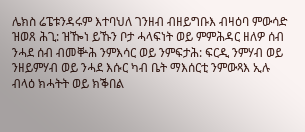ሌክስ ሬፔቱንዳሩም እተባህለ ገንዘብ ብዘይግቡእ ብዛዕባ ምውሳድ ዝወጸ ሕጊ: ዝዀነ ይኹን ቦታ ሓላፍነት ወይ ምምሕዳር ዘለዎ ሰብ ንሓደ ሰብ ብመቝሕ ንምእሳር ወይ ንምፍታሕ: ፍርዲ ንምሃብ ወይ ንዘይምሃብ ወይ ንሓደ እሱር ካብ ቤት ማእሰርቲ ንምውጻእ ኢሉ ብላዕ ክሓትት ወይ ክቕበል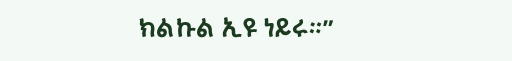ክልኩል ኢዩ ነይሩ።”